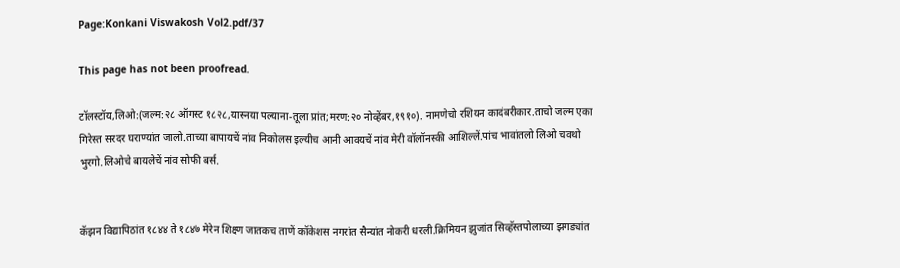Page:Konkani Viswakosh Vol2.pdf/37

This page has not been proofread.

टॉलस्टॉय,लिओ:(जल्म:२८ ऑगस्ट १८२८,यास्नया पल्याना-तूला प्रांत;मरण:२० नोव्हेंबर,१९१०). नामणेचो रशियन कादंबरीकार.ताचो जल्म एका गिरेस्त सरदर घराण्यांत जालो.ताच्या बापायचें नांव निकोलस इल्यीच आनी आवयचें नांव मेरी वॉलॉनस्की आशिल्लें.पांच भावांतलो लिओ चवथो भुरगो.लिओचे बायलेचें नांव सोफी बर्स.


कॅझन विद्यापिठांत १८४४ ते १८४७ मेरेन शिक्ष्ण जातकच ताणें कॉकेशस नगरांत सैन्यांत नोकरी धरली.क्रिमियन झुजांत सिव्हॅस्तपोलाच्या झगड्यांत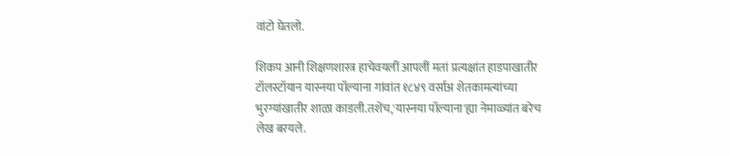वांटो घेतलो.

शिकप आनी शिक्षणशास्त्र हाचेवयलीं आपलीं मतां प्रत्यक्षांत हाडपाखातीर टॉलस्टॉयान यास्नया पॉल्याना गांवांत १८४९ वर्साअ शेतकामत्यांच्या भुरग्यांखातीर शाळा काडली.तशेंच,'यास्नया पॉल्याना'ह्या नेमाळ्यांत बरेच लेख बरयले.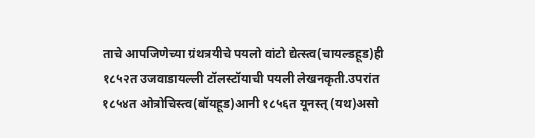ताचे आपजिणेच्या ग्रंथत्रयीचे पयलो वांटो द्येत्स्त्व(चायल्डहूड)ही १८५२त उजवाडायल्ली टॉलस्टॉयाची पयली लेखनकृती.उपरांत १८५४त ओत्रोचिस्त्व(बॉयहूड)आनी १८५६त यूनस्त् (यथ)असो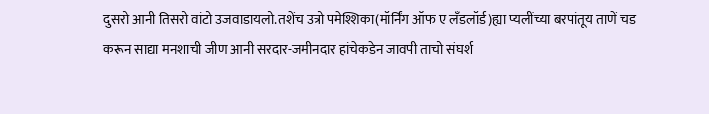दुसरो आनी तिसरो वांटो उजवाडायलो.तशेंच उत्रो पमेश्शिका(मॉर्निंग ऑफ ए लॅंडलॉर्ड)ह्या प्यलींच्या बरपांतूय ताणें चड करून साद्या मनशाची जीण आनी सरदार-जमीनदार हांचेकडेन जावपी ताचो संघर्श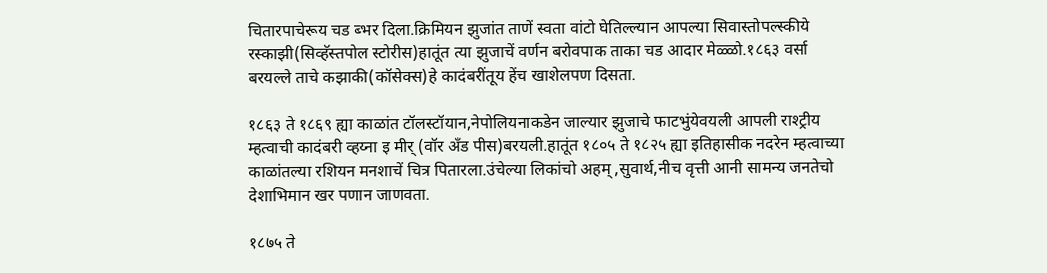चितारपाचेरूय चड ब्भर दिला.क्रिमियन झुजांत ताणें स्वता वांटो घेतिल्ल्यान आपल्या सिवास्तोपल्स्कीये रस्काझी(सिव्हॅस्तपोल स्टोरीस)हातूंत त्या झुजाचें वर्णन बरोवपाक ताका चड आदार मेळ्ळो.१८६३ वर्सा बरयल्ले ताचे कझाकी(कॉसेक्स)हे कादंबरींतूय हेंच खाशेलपण दिसता.

१८६३ ते १८६९ ह्या काळांत टॉलस्टॉयान,नेपोलियनाकडेन जाल्यार झुजाचे फाटभुंयेवयली आपली राश्ट्रीय म्हत्वाची कादंबरी व्हय्ना इ मीर् (वॉर ॲंड पीस)बरयली.हातूंत १८०५ ते १८२५ ह्या इतिहासीक नदरेन म्हत्वाच्या काळांतल्या रशियन मनशाचें चित्र पितारला.उंचेल्या लिकांचो अहम् ,सुवार्थ,नीच वृत्ती आनी सामन्य जनतेचो देशाभिमान खर पणान जाणवता.

१८७५ ते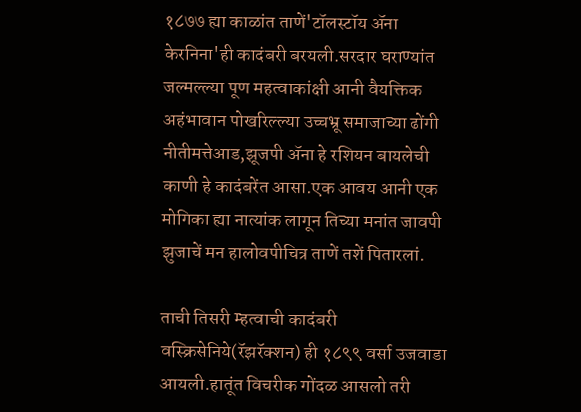१८७७ ह्या काळांत ताणें'टॉलस्टॉय ॲना केरनिना'ही कादंबरी बरयली.सरदार घराण्यांत जल्मल्ल्या पूण महत्वाकांक्षी आनी वैयक्तिक अहंभावान पोखरिल्ल्या उच्चभ्रू समाजाच्या ढोंगी नीतीमत्तेआड,झूजपी ॲना हे रशियन बायलेची काणी हे कादंबरेंत आसा.एक आवय आनी एक मोगिका ह्या नात्यांक लागून तिच्या मनांत जावपी झुजाचें मन हालोवपीचित्र ताणें तशें पितारलां.

ताची तिसरी म्हत्वाची कादंबरी वस्क्रिसेनिये(रॅझरॅक्शन) ही १८९९ वर्सा उजवाडा आयली.हातूंत विचरीक गोंदळ आसलो तरी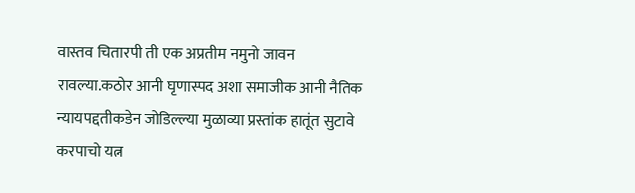वास्तव चितारपी ती एक अप्रतीम नमुनो जावन रावल्या.कठोर आनी घृणास्पद अशा समाजीक आनी नैतिक न्यायपद्दतीकडेन जोडिल्ल्या मुळाव्या प्रस्तांक हातूंत सुटावे करपाचो यत्न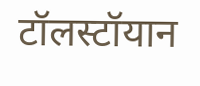टॉलस्टॉयान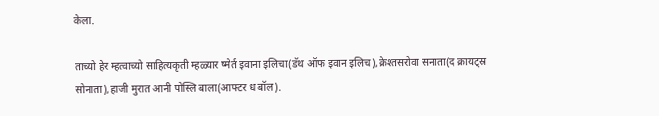केला.

ताच्यो हेर म्हत्वाच्यो साहित्यकृती म्हळ्यार ष्मेर्त इवाना इलिचा(डॅथ ऑफ इवान इलिच),क्रेश्तसरोवा सनाता(द क्रायट्स्र सोनाता),हाजी मुरात आनी पोस्लि बाला(आफ्टर ध बॉल).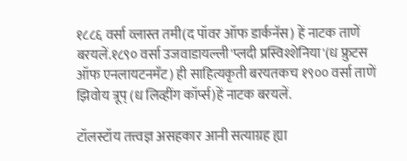१८८६ वर्सा व्लास्त तमी(द पॉवर ऑफ डार्कनॅस) हें नाटक ताणें बरयलें.१८९० वर्सा उजवाडायल्ली'प्लदी प्रस्विश्शेनिया'(ध फ्रुटस ऑफ एनलायटनमॅंट) ही साहित्यकृती बरयतकच १९०० वर्सा ताणें झिवोय त्रूप् (ध लिव्हींग कॉर्प्स)हें नाटक बरयलें.

टॉलस्टॉय तत्त्वज्ञ असहकार आनी सत्याग्रह ह्या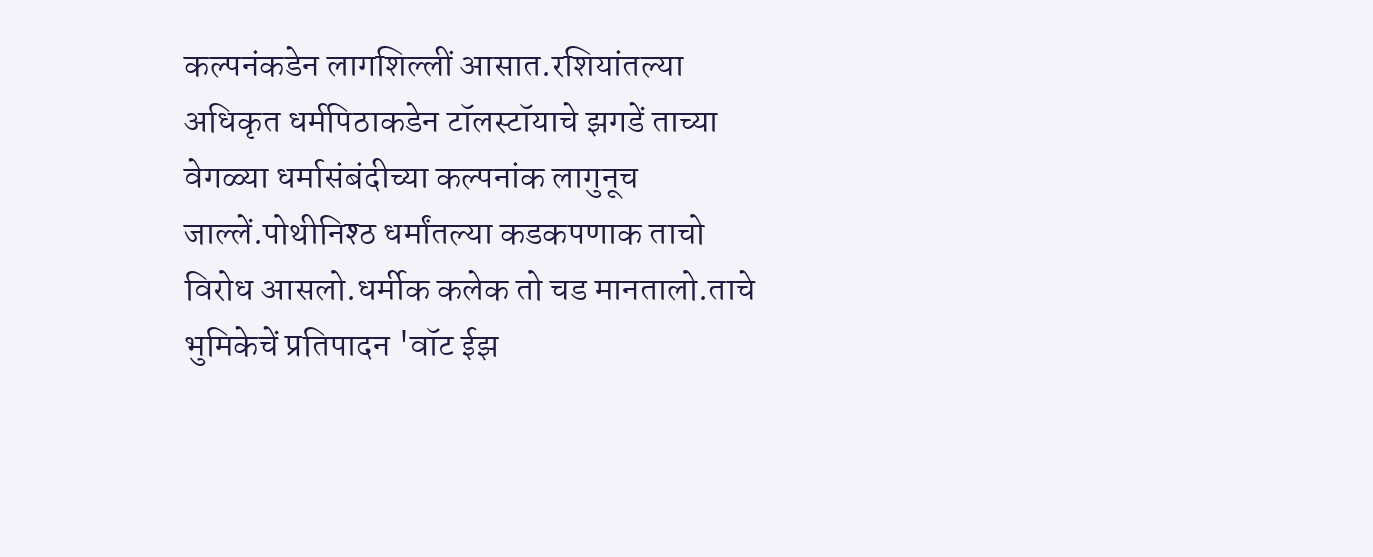कल्पनंकडेन लागशिल्लीं आसात.रशियांतल्या अधिकृत धर्मपिठाकडेन टॉलस्टॉयाचे झगडें ताच्या वेगळ्या धर्मासंबंदीच्या कल्पनांक लागुनूच जाल्लें.पोथीनिश्ठ धर्मांतल्या कडकपणाक ताचो विरोध आसलो.धर्मीक कलेक तो चड मानतालो.ताचे भुमिकेचें प्रतिपादन 'वॉट ईझ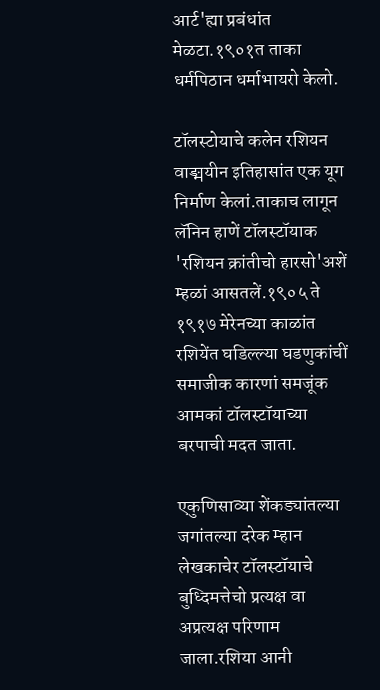आर्ट'ह्या प्रबंधांत मेळटा.१९०१त ताका धर्मपिठान धर्माभायरो केलो.

टॉलस्टोयाचे कलेन रशियन वाङ्मयीन इतिहासांत एक यूग निर्माण केलां.ताकाच लागून लॅनिन हाणें टॉलस्टॉयाक 'रशियन क्रांतीचो हारसो'अशें म्हळां आसतलें.१९०५ ते १९१७ मेरेनच्या काळांत रशियेंत घडिल्ल्या घडणुकांचीं समाजीक कारणां समजूंक आमकां टॉलस्टॉयाच्या बरपाची मदत जाता.

एकुणिसाव्या शेंकड्यांतल्या जगांतल्या दरेक म्हान लेखकाचेर टॉलस्टॉयाचे बुध्दिमत्तेचो प्रत्यक्ष वा अप्रत्यक्ष परिणाम जाला.रशिया आनी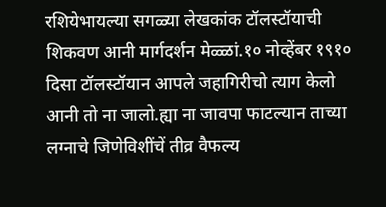रशियेभायल्या सगळ्या लेखकांक टॉलस्टॉयाची शिकवण आनी मार्गदर्शन मेळ्ळां.१० नोव्हेंबर १९१० दिसा टॉलस्टॉयान आपले जहागिरीचो त्याग केलो आनी तो ना जालो.ह्या ना जावपा फाटल्यान ताच्या लग्नाचे जिणेविशींचें तीव्र वैफल्य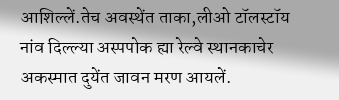आशिल्लें.तेच अवस्थेंत ताका,लीओ टॉलस्टॉय नांव दिल्ल्या अस्पपोक ह्या रेल्वे स्थानकाचेर अकस्मात दुयेंत जावन मरण आयलें.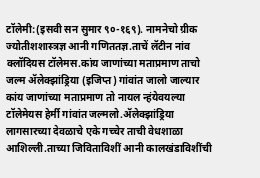टॉलेमी:(इसवी सन सुमार ९०-१६९). नामनेचो ग्रीक ज्योतीशशास्त्रज्ञ आनी गणिततज्ञ.ताचें लॅटीन नांव क्लॉदियस टॉलेमस.कांय जाणांच्या मताप्रमाण ताचो जल्म ॲलेक्झांड्रिया (इजिप्त) गांवांत जालो जाल्यार कांय जाणांच्या मताप्रमाण तो नायल न्हंयेवयल्या टॉलेमेयस हेर्मी गांवांत जल्मलो.ॲलेक्झांड्रिया लागसारच्या देवळाचे एके गच्चेर ताची वेधशाळा आशिल्ली.ताच्या जिविताविशीं आनी कालखंडाविशींची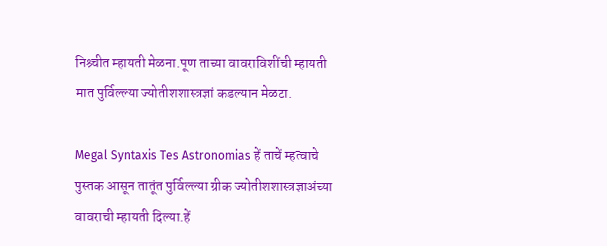निश्र्चीत म्हायती मेळना.पूण ताच्या वावराविशींची म्हायती मात पुर्विल्ल्या ज्योतीशशास्त्रज्ञां कडल्यान मेळटा.

Megal Syntaxis Tes Astronomias हें ताचें म्हत्वाचे पुस्तक आसून तातूंत पुर्विल्ल्या ग्रीक ज्योतीशशास्त्रज्ञाअंच्या वावराची म्हायती दिल्या.हें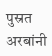पुस्रत अरबांनी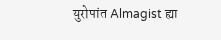युरोपांत Almagist ह्या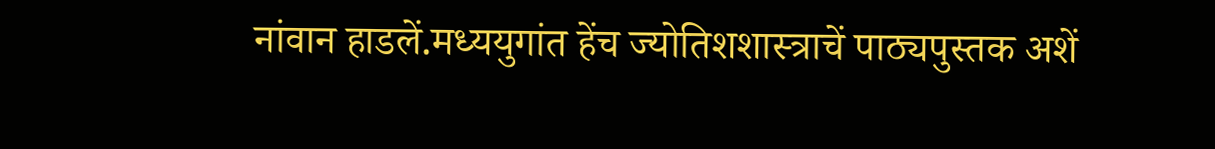नांवान हाडलें.मध्ययुगांत हेंच ज्योतिशशास्त्राचें पाठ्यपुस्तक अशें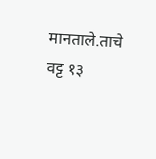मानताले.ताचे वट्ट १३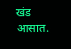खंड आसात.